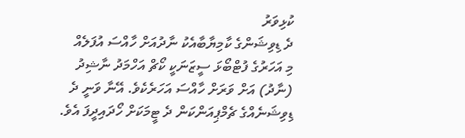ކުޅިވަރު
ދެ ޑިވިޝަންގެ ކާމިޔާބާއެކު ނާދުއަށް ހާއްސަ އުފަލެއް
މި އަހަރުގެ ފުޓްބޯޅަ ސީޒަނަކީ ކޯޗް އަހްމަދު ނާޝިދު (ނާދު) އަށް ވަރަށް ހާއްސަ އަހަރެކެވެ. އޭނާ ވަނީ ދެ ޑިވިޝަނެއްގެ ޗެމްޕިއަންކަން ދެ ޓީމަކަށް ހޯދައިދީފަ އެވެ.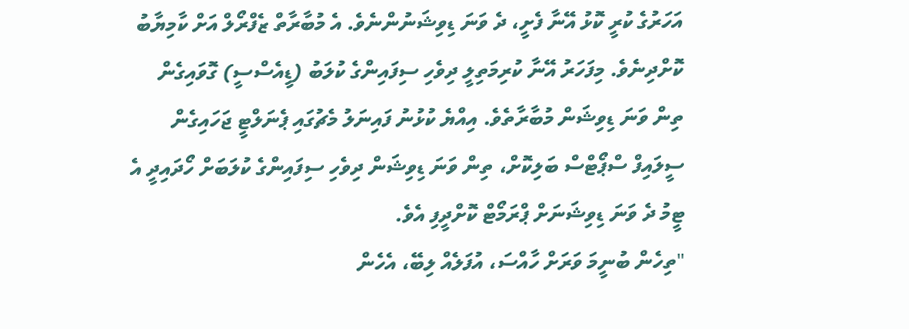އަހަރުގެ ކުރީ ކޮޅު އޭނާ ފެށީ، ދެ ވަނަ ޑިވިޝަނުންނެވެ. އެ މުބާރާތް ޒެފްރޯލް އަށް ކާމިޔާބު ކޮށްދިނެވެ. މިފަހަރު އޭނާ ކުރިމަތިލީ ދިވެހި ސިފައިންގެ ކުލަބު (ޑީއެސްސީ) ގޮވައިގެން ތިން ވަނަ ޑިވިޝަން މުބާރާތެވެ. އިއްޔެ ކުޅުނު ފައިނަލު މެޗުގައި ޕެނަލްޓީ ޖަހައިގެން ސީލައިފް ސްޕޯޓްސް ބަލިކޮށް، ތިން ވަނަ ޑިވިޝަން ދިވެހި ސިފައިންގެ ކުލަބަށް ހޯދައިދީ އެ ޓީމު ދެ ވަނަ ޑިވިޝަނަށް ޕްރަމޯޓް ކޮށްދީފި އެވެ.
"ތިހެން ބުނީމަ ވަރަށް ހާއްސަ، އުފަލެއް ލިބޭ، އެހެން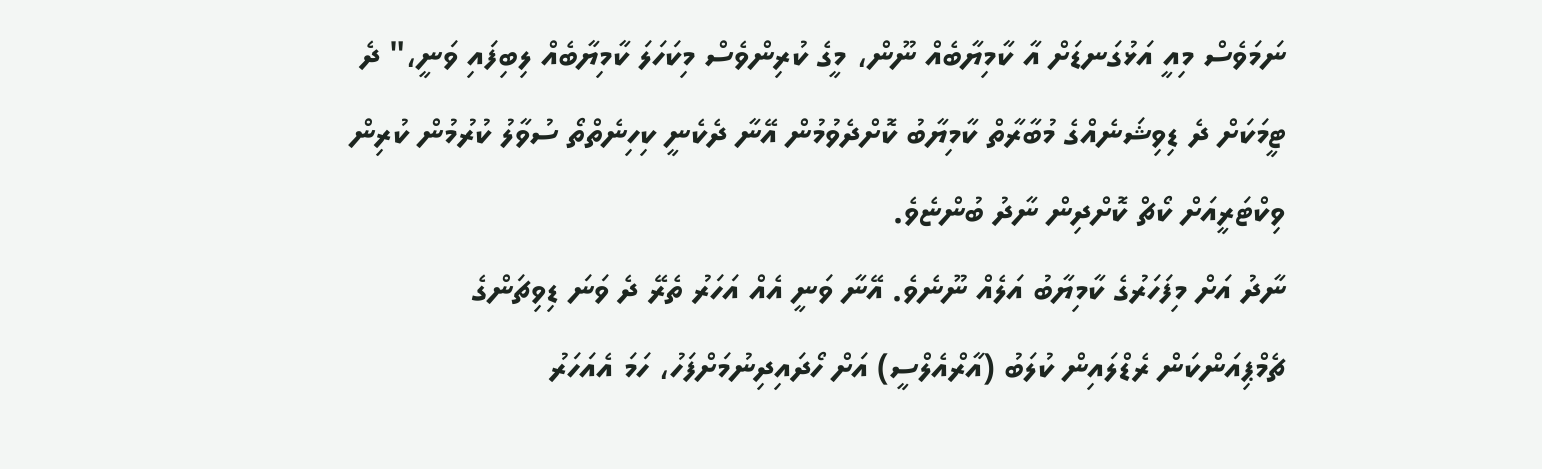ނަމަވެސް މިއީ އަޅުގަނޑަށް އާ ކާމިޔާބެއް ނޫން، މީގެ ކުރިންވެސް މިކަހަލަ ކާމިޔާބެއް ލިބިފައި ވަނީ،" ދެ ޓީމަކަށް ދެ ޑިވިޝަނެއްގެ މުބާރާތް ކާމިޔާބު ކޮށްދެވުމުން އޭނާ ދެކެނީ ކިހިނެތްތޯ ސުވާލު ކުރުމުން ކުރިން ވިކްޓަރީއަށް ކޯޗް ކޮށްދިން ނާދު ބުންޏެވެ.
ނާދު އަށް މިފަހަރުގެ ކާމިޔާބު އަލެއް ނޫނެވެ. އޭނާ ވަނީ އެއް އަހަރު ތެރޭ ދެ ވަނަ ޑިވިޗަންގެ ޗެމްޕިއަންކަން ރެޑްލައިން ކުލަބު (އާރްއެލްސީ) އަށް ހޯދައިދިނުމަށްފަހު، ހަމަ އެއަހަރު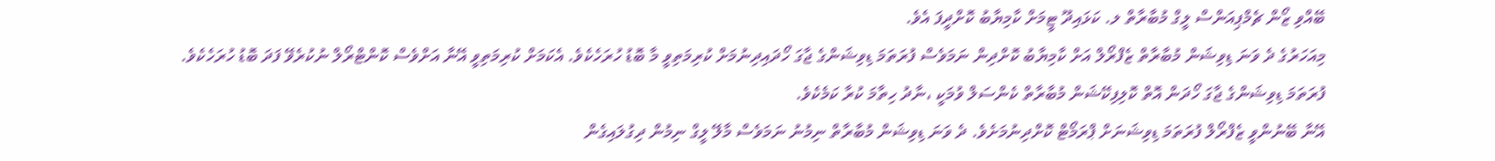ބޭއްވި ޒޯން ޗެމްޕިއަންސް ލީގް މުބާރާތް ލ. ކަޅައިދޫ ޓީމަށް ކާމިޔާބު ކޮށްދީފަ އެވެ.
މިއަހަރުގެ ދެ ވަނަ ޑިވިޝަން މުބާރާތް ޒެފްރޯލް އަށް ކާމިޔާބު ކޮށްދިން ނަމަވެސް ފުރަތަމަ ޑިވިޝަންގެ ޖާގަ ހޯދައިދިނުމަށް ކުރިމަތިވީ މާ ބޮޑު ހުރަހެކެވެ. އެކަމަށް ކުރިމަތިވީ އޭނާ އަށްވެސް ކޮންޓްރޯލް ނުކުރެވޭ ފަދަ ބޮޑު ހުރަހެކެވެ. ފުރަތަމަ ޑިވިޝަންގެ ޖާގަ ހޯދަން އޮތް ކޮލިފިކޭޝަން މުބާރާތް ކެންސަލް ވުމަކީ ،ނާދު ހިތާމަ ކުރާ ކަމެކެވެ.
އޭނާ ބޭނުންވީ ޒެފްރޯލް ފުރަތަމަ ޑިވިޝަނަށް ޕްރަމޯޓް ކޮށްދިނުމަށެވެ. ދެ ވަނަ ޑިވިޝަން މުބާރާތް ނިމުނު ނަމަވެސް މާލޭ ލީގް ނިމުން ދިގުލައިގެން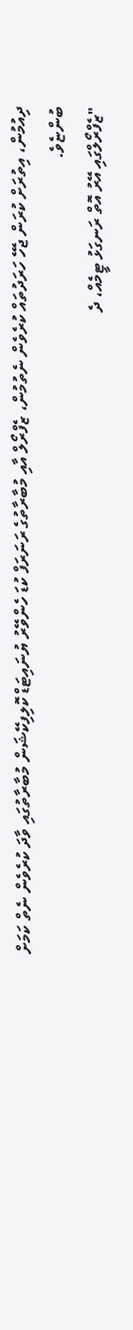ދިއުމުން، އިތުރަށް ކުރަން ޖެހޭ ހަރަދުތައް ކުރެވެން ނެތުމުން، ޒެފްރޯލް އާއި މުބާރާތުގެ ރަނަރަފް ކުޑަ ހެންވޭރު ޔުނައިޓަޑް ކޮލިފިކޭޝަން މުބާރާތުގައި ވާދަ ކުރެވެން ނެތް ކަމަށް ބުންޏެވެ.
"ޒެފްރޯލްގައި އޭރު އޮތް ރަނގަޅު ޓީމެއް، ދެ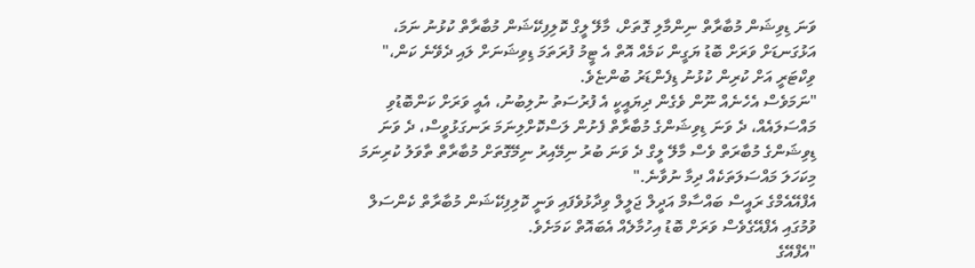ވަނަ ޑިވިޝަން މުބާރާތް ނިންމާލި ގޮތަށް، މާލޭ ލީގް ކޮލިފިކޭޝަން މުބާރާތް ކުޅުނު ނަމަ، އަޅުގަނޑަށް ވަރަށް ބޮޑު ޔަގީން ކަމެއް އޮތް އެ ޓީމު ފުރަތަމަ ޑިވިޝަނަށް ލައި ދެވޭނެ ކަން،" ވިކްޓަރީ އަށް ކުރިން ކުޅުނު ޑިފެންޑަރު ބުންޏެވެ.
"ނަމަވެސް އެހެނެއް ނޫން ވެގެން ދިޔައީކީ އެ ފުރުސަތު ނުލިބުނު، އެއީ ވަރަށް ކަންބޮޑުވި މައްސަލައެއް، ދެ ވަނަ ޑިވިޝަންގެ މުބާރާތް ފެށުން ލަސްކޮށްލިނަމަ ރަނގަޅުވީސް، ދެ ވަނަ ޑިވިޝަންގެ މުބާރަތް ވެސް މާލޭ ލީގް ދެ ވަނަ ބުރު ނިމޭއިރު ނިމޭގޮތަށް މުބާރާތް ތާވަލު ކުރިނަމަ މިކަހަލަ މައްސަލަތަކެއް ދިމާ ނުވާނެ."
އެފްއޭއެމްގެ ރައީސް ބައްސާމް އަދީލް ޖަލީލް ވިދާޅުވެފައި ވަނީ ކޮލިފިކޭޝަން މުބާރާތް ކެންސަލް ވުމުގައި އެފްއޭގެވެސް ވަރަށް ބޮޑު އިހުމާލެއް އެބައޮތް ކަމަށެވެ.
"އެފްއޭގެ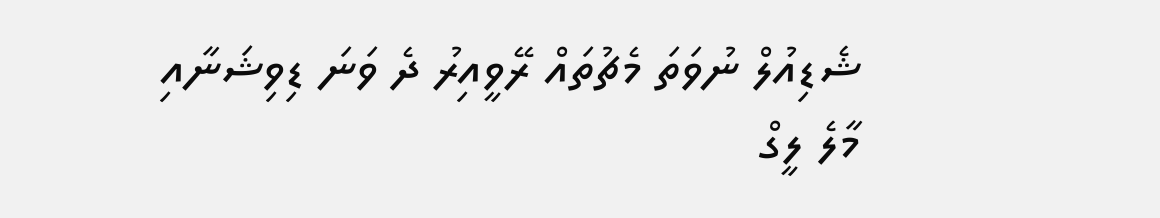ޝެޑިއުލް ނުވަތަ މެޗުތައް ރޭވީއިރު ދެ ވަނަ ޑިވިޝަނާއި މާލެ ލީގް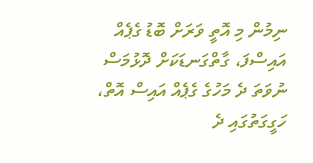ނިމުން މި އޮތީ ވަރަށް ބޮޑު ގެޕެއް އައިސްފަ، ގާތްގަނޑަކަށް ދޮޅުމަސް ނުވަތަ ދެ މަހުގެ ގެޕެއް އައިސް އޮތް، ހަގީގަތުގައި ދެ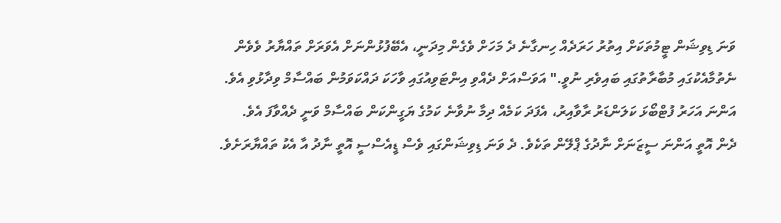ވަނަ ޑިވިޝަން ޓީމުތަކަށް އިތުރު ހަރަދެއް ހިނގާނެ ދެ މަހަށް ވެގެން މިދަނީ، އެބޭފުޅުންނަށް އެވަރަށް ތައްޔާރު ވެވެން ނެތުމާއެކުގައި މުބާރާތުގައި ބައިވެރި ނުވީ." އަވަސްއަށް ދެއްވި އިންޓަވިއުގައި ވާހަކަ ދައްކަވަމުން ބައްސާމް ވިދާޅުވި އެވެ.
އަންނަ އަހަރު ފުޓްބޯޅަ ކަލަންޑަރު ރާވާއިރު، އެފަދަ ކަމެއް ދިމާ ނުވާނެ ކަމުގެ ޔަގީންކަން ބައްސާމް ވަނީ ދެއްވާފަ އެވެ.
ދެން އޮތީ އަންނަ ސީޒަނަށް ނާދުގެ ޕްލޭން ތަކެވެ. ދެ ވަނަ ޑިވިޝަންގައި ވެސް ޑީއެސްސީ އޮތީ ނާދު އާ އެކު ތައްޔާރަށެވެ.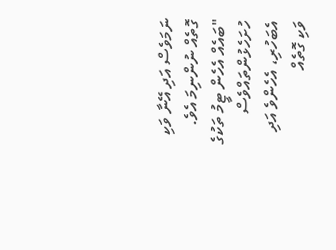ނަމަވެސް އަދި އޭނާ ވަކި ގޮތެއް ނުންނިމަ އެވެ.
"ބައެއް އެހެން ޓީމު ތަކުގެ ހުށަހެޅުންތައްވެސް އެބަހުރި، އެހެންވެ އަދި ވަކި ގޮތެއް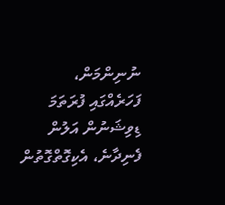ނުނިންމަން، ފަހަރެއްގައި ފުރަތަމަ ޑިވިޝަނުން އަލުން ފެނިދާނެ، އެކިގޮތްގޮތުން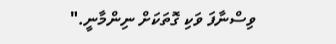ވިސްނާފަ ވަކި ގޮތަކަށް ނިންމާނީ."